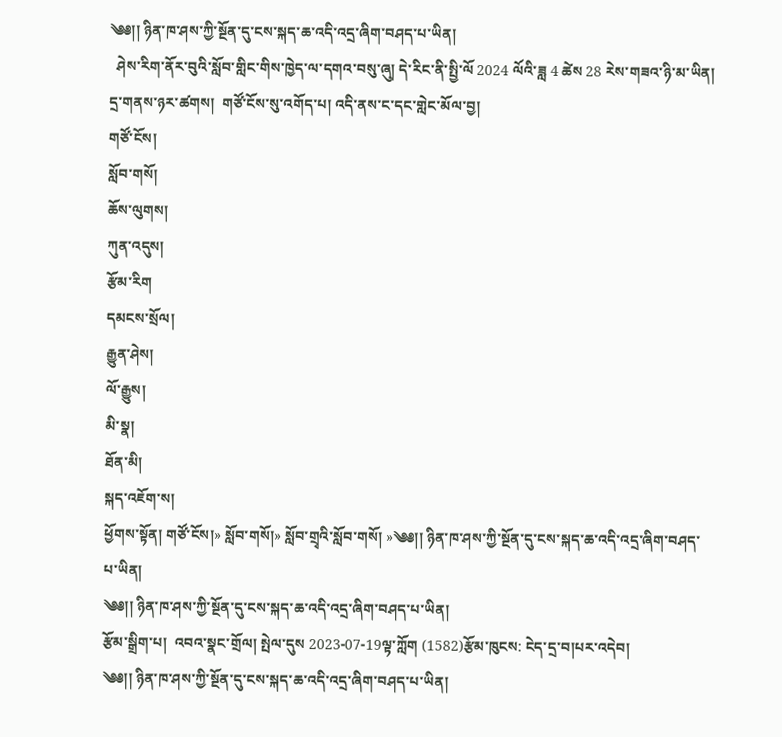༄༅།། ཉིན་ཁ་ཤས་ཀྱི་སྔོན་དུ་ངས་སྐད་ཆ་འདི་འདྲ་ཞིག་བཤད་པ་ཡིན།
  ཤེས་རིག་ནོར་བུའི་སློབ་གླིང་གིས་ཁྱེད་ལ་དགའ་བསུ་ཞུ། དེ་རིང་ནི་སྤྱི་ལོ 2024 ལོའི་ཟླ 4 ཚེས 28 རེས་གཟའ་ཉི་མ་ཡིན། དྲ་གནས་ཉར་ཚགས།  གཙོ་ངོས་སུ་འགོད་པ། འདི་ནས་ང་དང་གླེང་མོལ་བྱ།
གཙོ་ངོས།
སློབ་གསོ།
ཆོས་ལུགས།
ཀུན་འདུས།
རྩོམ་རིག
དམངས་སྲོལ།
རྒྱུན་ཤེས།
ལོ་རྒྱུས།
མི་སྣ།
ཐོན་མི།
སྐད་འཇོག་ས།
ཕྱོགས་སྟོན། གཙོ་ངོས།» སློབ་གསོ།» སློབ་གྲྭའི་སློབ་གསོ། »༄༅།། ཉིན་ཁ་ཤས་ཀྱི་སྔོན་དུ་ངས་སྐད་ཆ་འདི་འདྲ་ཞིག་བཤད་པ་ཡིན།
༄༅།། ཉིན་ཁ་ཤས་ཀྱི་སྔོན་དུ་ངས་སྐད་ཆ་འདི་འདྲ་ཞིག་བཤད་པ་ཡིན།
རྩོམ་སྒྲིག་པ།  འབའ་སྣང་གྲོལ། སྤེལ་དུས 2023-07-19ལྟ་ཀློག (1582)རྩོམ་ཁུངས: ངེད་དྲ་བ།པར་འདེབ།
༄༅།། ཉིན་ཁ་ཤས་ཀྱི་སྔོན་དུ་ངས་སྐད་ཆ་འདི་འདྲ་ཞིག་བཤད་པ་ཡིན།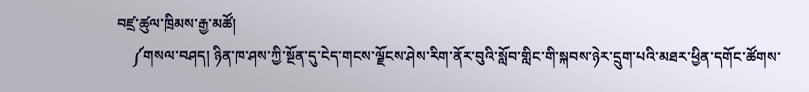བཛྲ་ཚུལ་ཁྲིམས་རྒྱ་མཚོ།
    ༼གསལ་བཤད། ཉིན་ཁ་ཤས་ཀྱི་སྔོན་དུ་ངེད་གངས་ལྗོངས་ཤེས་རིག་ནོར་བུའི་སློབ་གླིང་གི་སྐབས་ཉེར་དྲུག་པའི་མཐར་ཕྱིན་དགོང་ཚོགས་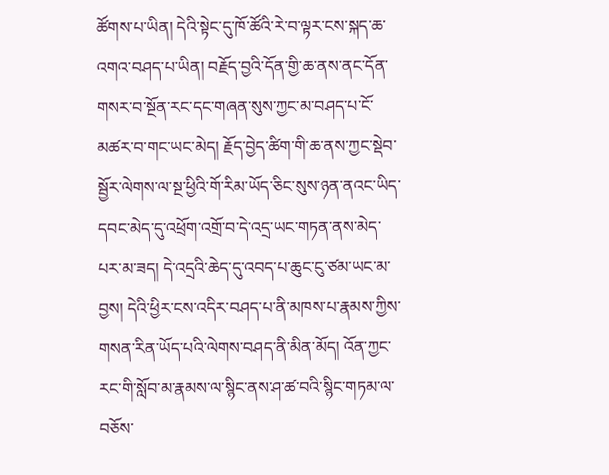ཚོགས་པ་ཡིན། དེའི་སྟེང་དུ་ཁོ་ཚོའི་རེ་བ་ལྟར་ངས་སྐད་ཆ་འགའ་བཤད་པ་ཡིན། བརྗོད་བྱའི་དོན་གྱི་ཆ་ནས་ནང་དོན་གསར་བ་སྔོན་རང་དང་གཞན་སུས་ཀྱང་མ་བཤད་པ་ངོ་མཚར་བ་གང་ཡང་མེད། རྗོད་བྱེད་ཚིག་གི་ཆ་ནས་ཀྱང་སྡེབ་སྦྱོར་ལེགས་ལ་སྔ་ཕྱིའི་གོ་རིམ་ཡོད་ཅིང་སུས་ཉན་ནའང་ཡིད་དབང་མེད་དུ་འཕྲོག་འགྲོ་བ་དེ་འདྲ་ཡང་གཏན་ནས་མེད་པར་མ་ཟད། དེ་འདྲའི་ཆེད་དུ་འབད་པ་ཆུང་ངུ་ཙམ་ཡང་མ་བྱས། དེའི་ཕྱིར་ངས་འདིར་བཤད་པ་ནི་མཁས་པ་རྣམས་ཀྱིས་གསན་རིན་ཡོད་པའི་ལེགས་བཤད་ནི་མིན་མོད། འོན་ཀྱང་རང་གི་སློབ་མ་རྣམས་ལ་སྙིང་ནས་ཤ་ཚ་བའི་སྙིང་གཏམ་ལ་བཅོས་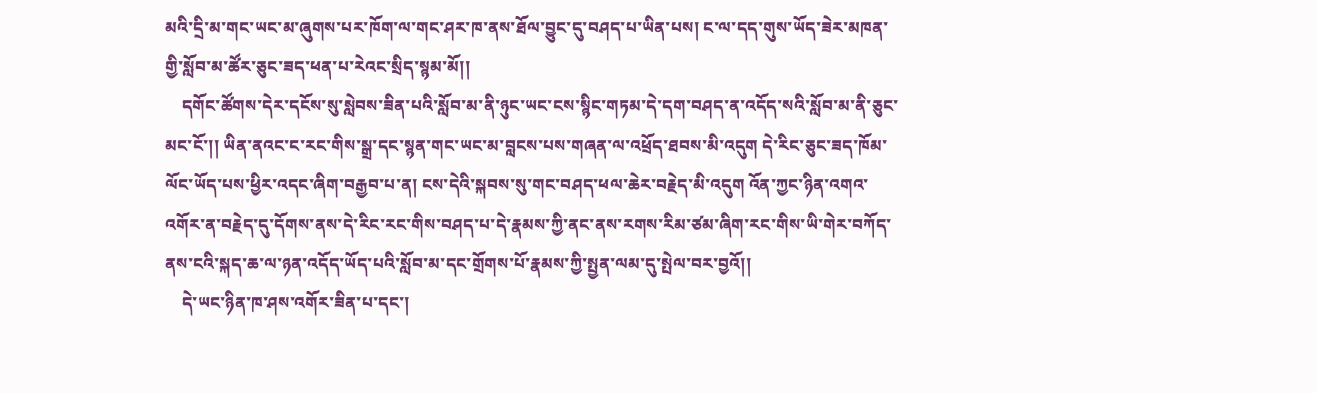མའི་དྲི་མ་གང་ཡང་མ་ཞུགས་པར་ཁོག་ལ་གང་ཤར་ཁ་ནས་ཐོལ་བྱུང་དུ་བཤད་པ་ཡིན་པས། ང་ལ་དད་གུས་ཡོད་ཟེར་མཁན་གྱི་སློབ་མ་ཚོར་ཅུང་ཟད་ཕན་པ་རེའང་སྲིད་སྙམ་མོ།།
    དགོང་ཚོགས་དེར་དངོས་སུ་སླེབས་ཟིན་པའི་སློབ་མ་ནི་ཉུང་ཡང་ངས་སྙིང་གཏམ་དེ་དག་བཤད་ན་འདོད་སའི་སློབ་མ་ནི་ཅུང་མང་ངོ་།། ཡིན་ནའང་ང་རང་གིས་སྒྲ་དང་སྙན་གང་ཡང་མ་བླངས་པས་གཞན་ལ་འཕྲོད་ཐབས་མི་འདུག དེ་རིང་ཅུང་ཟད་ཁོམ་ལོང་ཡོད་པས་ཕྱིར་འདང་ཞིག་བརྒྱབ་པ་ན། ངས་དེའི་སྐབས་སུ་གང་བཤད་ཕལ་ཆེར་བརྗེད་མི་འདུག འོན་ཀྱང་ཉིན་འགའ་འགོར་ན་བརྗེད་དུ་དོགས་ནས་དེ་རིང་རང་གིས་བཤད་པ་དེ་རྣམས་ཀྱི་ནང་ནས་རགས་རིམ་ཙམ་ཞིག་རང་གིས་ཡི་གེར་བཀོད་ནས་ངའི་སྐད་ཆ་ལ་ཉན་འདོད་ཡོད་པའི་སློབ་མ་དང་གྲོགས་པོ་རྣམས་ཀྱི་སྤྱན་ལམ་དུ་སྤེལ་བར་བྱའོ།།
    དེ་ཡང་ཉིན་ཁ་ཤས་འགོར་ཟིན་པ་དང་།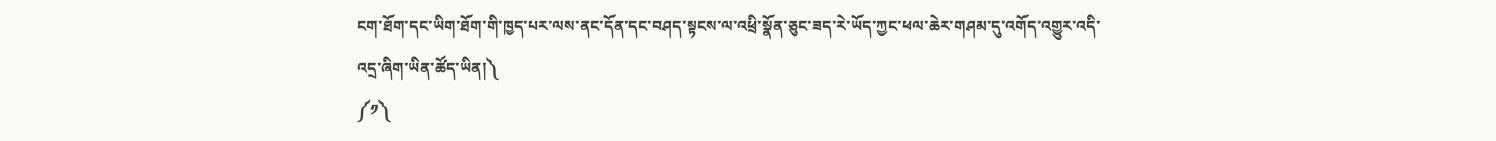ངག་ཐོག་དང་ཡིག་ཐོག་གི་ཁྱད་པར་ལས་ནང་དོན་དང་བཤད་སྟངས་ལ་འཕྲི་སྣོན་ཅུང་ཟད་རེ་ཡོད་ཀྱང་ཕལ་ཆེར་གཤམ་དུ་འགོད་འགྱུར་འདི་འདྲ་ཞིག་ཡིན་ཚོད་ཡིན།༽
༼༡༽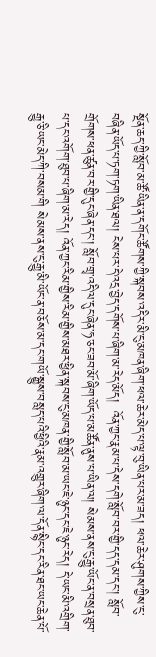སྔོན་ཆད་ཀྱི་སློབ་མ་ཚོ་ཡིན་ན་དགོང་ཚོགས་ཀྱི་སྐབས་འདིར་མི་ངུ་མཁན་ཞིག་ཕལ་ཆེར་མེད་པ་ལྟ་བུ་ཡིན་པར་མ་ཟད། ཕལ་ཆེར་ཤུགས་ཀྱིས་ངུ་བཞིན་ཡོད་པ་ཏག་ཏག་ཡིན་ཐལ། ངེས་པར་དེ་འདྲ་བྱེད་དགོས་པ་ཞིག་མ་རེད་མོད།  འོན་ཀྱང་རྣམ་པ་དེས་དགེ་སློབ་བར་གྱི་དད་དམ་དང་། སློབ་གྲོགས་ཕན་ཚུན་བར་གྱི་དུང་ཞེན་དང་། སློབ་གྲྭ་འདི་ལ་དུང་ཞེན་ཧ་ཅང་ཟབ་མོ་ཞིག་ཡོད་པ་མཚོན་ནུས་པ་ཡིན་ལ། སེམས་ནས་ངུ་རྒྱུ་ཡོང་ན་བསྲན་ཐུབ་པ་དང་འགོག་ཐུབ་པ་ཞིག་མ་རེད། འོན་ཀྱང་རིམ་གྱིས་རིམ་གྱིས་མཐར་ཕྱིན་སྐབས་ངུ་མཁན་གྱི་སློབ་མ་ཡང་ཇེ་ཉུང་དང་ཇེ་ཉུང་རེད། དེ་ཡང་མི་འགྲིག་རྒྱུ་ཅི་ཡང་མེད་ཀི་བསམ་གི སེམས་ནས་ངུ་རྒྱུ་མི་ཡོང་ན་བཅོས་མ་དང་གཡོ་སྒྱུས་བསླད་པའི་ཕྱིའི་རྣམ་འགྱུར་ཞིག་ལ་དོན་སྙིང་དང་རིན་ཐང་ཡང་ཆེན་པོ་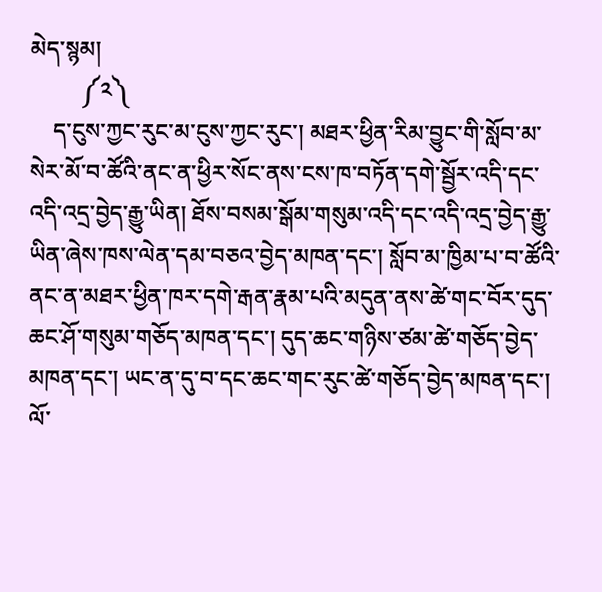མེད་སྙམ།
         ༼༢༽
    ད་ངུས་ཀྱང་རུང་མ་ངུས་ཀྱང་རུང་། མཐར་ཕྱིན་རིམ་བྱུང་གི་སློབ་མ་སེར་མོ་བ་ཚོའི་ནང་ན་ཕྱིར་སོང་ནས་ངས་ཁ་བཏོན་དགེ་སྦྱོར་འདི་དང་འདི་འདྲ་བྱེད་རྒྱུ་ཡིན། ཐོས་བསམ་སྒོམ་གསུམ་འདི་དང་འདི་འདྲ་བྱེད་རྒྱུ་ཡིན་ཞེས་ཁས་ལེན་དམ་བཅའ་བྱེད་མཁན་དང་། སློབ་མ་ཁྱིམ་པ་བ་ཚོའི་ནང་ན་མཐར་ཕྱིན་ཁར་དགེ་རྒན་རྣམ་པའི་མདུན་ནས་ཚེ་གང་བོར་དུད་ཆང་ཤོ་གསུམ་གཅོད་མཁན་དང་། དུད་ཆང་གཉིས་ཙམ་ཚེ་གཅོད་བྱེད་མཁན་དང་། ཡང་ན་དུ་བ་དང་ཆང་གང་རུང་ཚེ་གཅོད་བྱེད་མཁན་དང་། ལོ་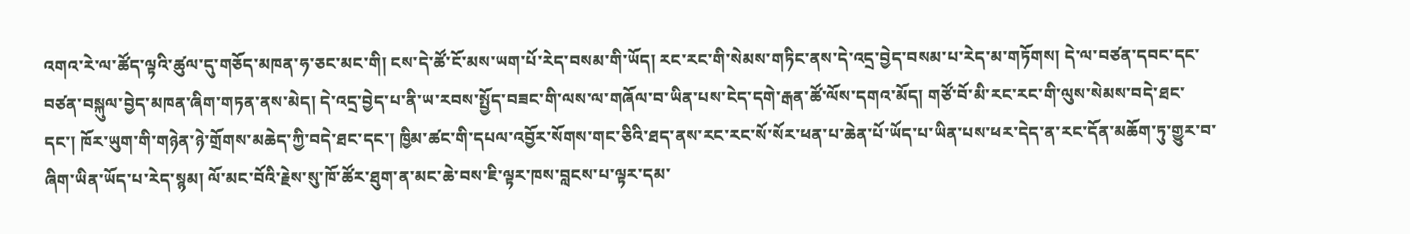འགའ་རེ་ལ་ཚོད་ལྟའི་ཚུལ་དུ་གཅོད་མཁན་ཧ་ཅང་མང་གི། ངས་དེ་ཚོ་ངོ་མས་ཡག་པོ་རེད་བསམ་གི་ཡོད། རང་རང་གི་སེམས་གཏིང་ནས་དེ་འདྲ་བྱེད་བསམ་པ་རེད་མ་གཏོགས། དེ་ལ་བཙན་དབང་དང་བཙན་བསྐུལ་བྱེད་མཁན་ཞིག་གཏན་ནས་མེད། དེ་འདྲ་བྱེད་པ་ནི་ཡ་རབས་སྤྱོད་བཟང་གི་ལས་ལ་གཞོལ་བ་ཡིན་པས་ངེད་དགེ་རྒན་ཚོ་ལོས་དགའ་མོད། གཙོ་བོ་མི་རང་རང་གི་ལུས་སེམས་བདེ་ཐང་དང་། ཁོར་ཡུག་གི་གཉེན་ཉེ་གྲོགས་མཆེད་ཀྱི་བདེ་ཐང་དང་། ཁྱིམ་ཚང་གི་དཔལ་འབྱོར་སོགས་གང་ཅིའི་ཐད་ནས་རང་རང་སོ་སོར་ཕན་པ་ཆེན་པོ་ཡོད་པ་ཡིན་པས་ཕར་དེད་ན་རང་དོན་མཆོག་ཏུ་གྱུར་བ་ཞིག་ཡིན་ཡོད་པ་རེད་སྙམ། ལོ་མང་བོའི་རྗེས་སུ་ཁོ་ཚོར་ཐུག་ན་མང་ཆེ་བས་ཇི་ལྟར་ཁས་བླངས་པ་ལྟར་དམ་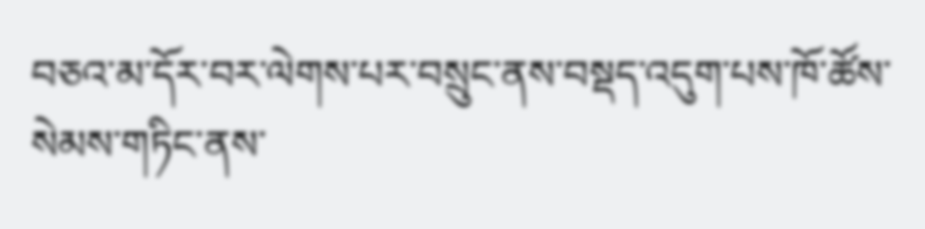བཅའ་མ་དོར་བར་ལེགས་པར་བསྲུང་ནས་བསྡད་འདུག་པས་ཁོ་ཚོས་སེམས་གཏིང་ནས་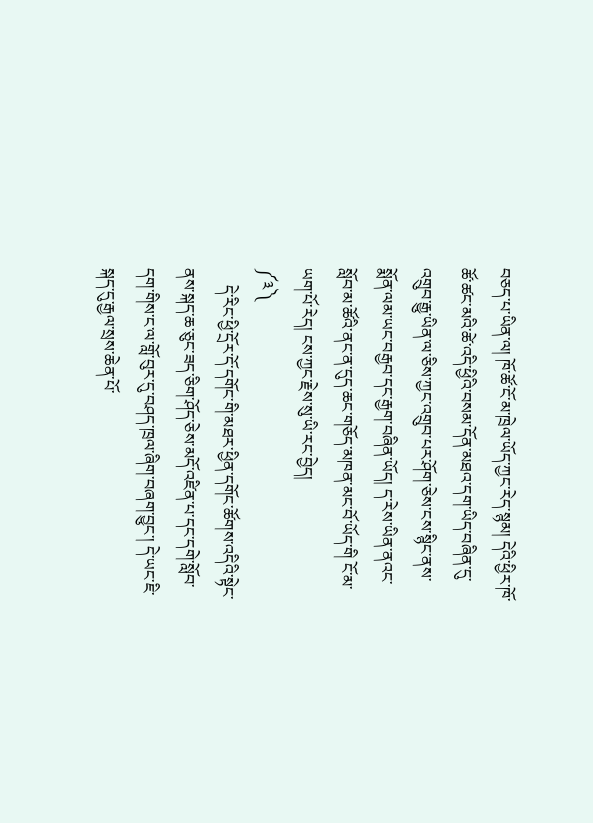བཅད་པ་ཡིན་ལ། ཁོ་ཚོ་ངོ་མ་ཁྲེལ་ཡོད་ཀྱང་རེད་སྙམ། དེའི་ཕྱིར་ཁོ་ཚོ་ཚང་མའི་ཚེ་འདི་ཕྱིའི་བསམ་དོན་མཐའ་དག་ཡིད་བཞིན་དུ་འགྲུབ་རྒྱུ་ཡིན་ལ་ཅིས་ཀྱང་འགྲུབ་པར་ཤོག་ཅེས་ངས་སྙིང་ནས་སྨོན་ལམ་ཡང་བརྒྱབ་དང་རྒྱག་བཞིན་ཡོད། ད་རེས་ཡིན་ནའང་སློབ་མ་ཚོའི་ནང་ན་དུད་ཆང་གཅོད་མཁན་མང་བོ་ཡོད་གི ངོ་མ་ཡག་པོ་རེད། ངས་ཀྱང་རྗེས་སུ་ཡི་རང་བྱེད།
༼༣༽
    དེ་རིང་ཕྱི་དྲོར་དོ་དགོང་གི་མཐར་ཕྱིན་དགོང་ཚོགས་འདིའི་སྟེང་ནས་སྐད་ཆ་ཅུང་ཟད་ཅིག་ཤོད་ཅེས་མདོ་འཛིན་པ་དང་དགེ་སློབ་དག་གིས་ང་ལ་གློ་བུར་དུ་བཤད་ཁྲལ་ཞིག་བཞག་བྱུང་། དེ་ཡང་ཇི་སྐད་དུ་རྒྱལ་སྲས་ཆེན་པོ་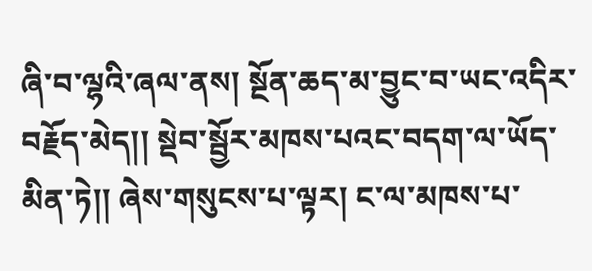ཞི་བ་ལྷའི་ཞལ་ནས། སྔོན་ཆད་མ་བྱུང་བ་ཡང་འདིར་བརྗོད་མེད།། སྡེབ་སྦྱོར་མཁས་པའང་བདག་ལ་ཡོད་མིན་ཏེ།། ཞེས་གསུངས་པ་ལྟར། ང་ལ་མཁས་པ་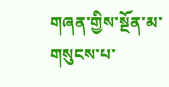གཞན་གྱིས་སྔོན་མ་གསུངས་པ་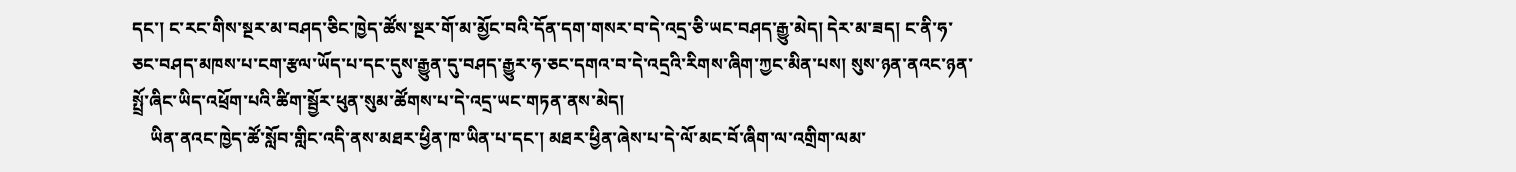དང་། ང་རང་གིས་སྔར་མ་བཤད་ཅིང་ཁྱེད་ཚོས་སྔར་གོ་མ་མྱོང་བའི་དོན་དག་གསར་བ་དེ་འདྲ་ཅི་ཡང་བཤད་རྒྱུ་མེད། དེར་མ་ཟད། ང་ནི་ཧ་ཅང་བཤད་མཁས་པ་ངག་རྩལ་ཡོད་པ་དང་དུས་རྒྱུན་དུ་བཤད་རྒྱུར་ཧ་ཅང་དགའ་བ་དེ་འདྲའི་རིགས་ཞིག་ཀྱང་མིན་པས། སུས་ཉན་ནའང་ཉན་སྤྲོ་ཞིང་ཡིད་འཕྲོག་པའི་ཚིག་སྦྱོར་ཕུན་སུམ་ཚོགས་པ་དེ་འདྲ་ཡང་གཏན་ནས་མེད།
    ཡིན་ནའང་ཁྱེད་ཚོ་སློབ་གླིང་འདི་ནས་མཐར་ཕྱིན་ཁ་ཡིན་པ་དང་། མཐར་ཕྱིན་ཞེས་པ་དེ་ལོ་མང་བོ་ཞིག་ལ་འགྲིག་ལམ་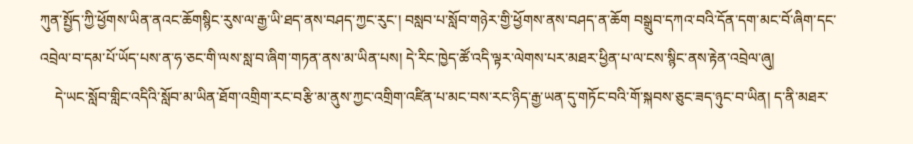ཀུན་སྤྱོད་ཀྱི་ཕྱོགས་ཡིན་ནའང་ཆོགསྙིང་རུས་ལ་རྒྱ་ཡི་ཐད་ནས་བཤད་ཀྱང་རུང་། བསླབ་པ་སློབ་གཉེར་གྱི་ཕྱོགས་ནས་བཤད་ན་ཆོག བསྒྲུབ་དཀའ་བའི་དོན་དག་མང་བོ་ཞིག་དང་འབྲེལ་བ་དམ་པོ་ཡོད་པས་ན་ཧ་ཅང་གི་ལས་སླ་བ་ཞིག་གཏན་ནས་མ་ཡིན་པས། དེ་རིང་ཁྱེད་ཚོ་འདི་ལྟར་ལེགས་པར་མཐར་ཕྱིན་པ་ལ་ངས་སྙིང་ནས་རྟེན་འབྲེལ་ཞུ།
    དེ་ཡང་སློབ་གླིང་འདིའི་སློབ་མ་ཡིན་ཐོག་འགྲིག་རང་བརྩི་མ་ནུས་ཀྱང་འགྲིག་འཛིན་པ་མང་བས་རང་ཉིད་རྒྱ་ཡན་དུ་གཏོང་བའི་གོ་སྐབས་ཅུང་ཟད་ཉུང་བ་ཡིན། ད་ནི་མཐར་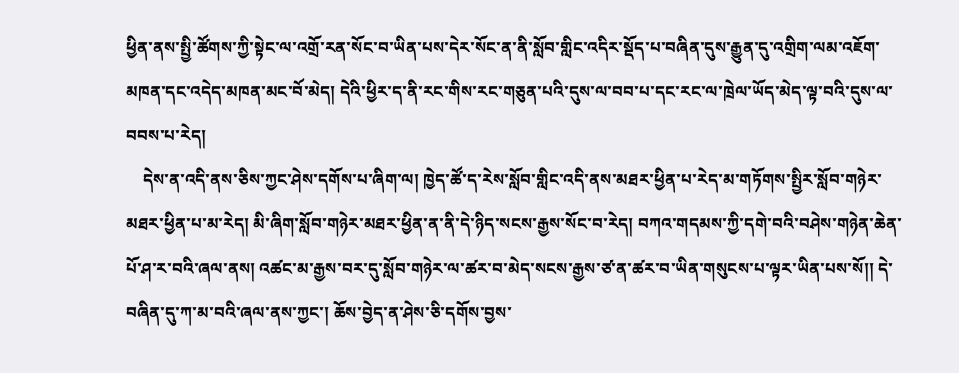ཕྱིན་ནས་སྤྱི་ཚོགས་ཀྱི་སྟེང་ལ་འགྲོ་རན་སོང་བ་ཡིན་པས་དེར་སོང་ན་ནི་སློབ་གླིང་འདིར་སྡོད་པ་བཞིན་དུས་རྒྱུན་དུ་འགྲིག་ལམ་འཇོག་མཁན་དང་འདེད་མཁན་མང་བོ་མེད། དེའི་ཕྱིར་ད་ནི་རང་གིས་རང་གཅུན་པའི་དུས་ལ་བབ་པ་དང་རང་ལ་ཁྲེལ་ཡོད་མེད་ལྟ་བའི་དུས་ལ་བབས་པ་རེད།
    དེས་ན་འདི་ནས་ཅིས་ཀྱང་ཤེས་དགོས་པ་ཞིག་ལ། ཁྱེད་ཚོ་ད་རེས་སློབ་གླིང་འདི་ནས་མཐར་ཕྱིན་པ་རེད་མ་གཏོགས་སྤྱིར་སློབ་གཉེར་མཐར་ཕྱིན་པ་མ་རེད། མི་ཞིག་སློབ་གཉེར་མཐར་ཕྱིན་ན་ནི་དེ་ཉིད་སངས་རྒྱས་སོང་བ་རེད། བཀའ་གདམས་ཀྱི་དགེ་བའི་བཤེས་གཉེན་ཆེན་པོ་ཤ་ར་བའི་ཞལ་ནས། འཚང་མ་རྒྱས་བར་དུ་སློབ་གཉེར་ལ་ཚར་བ་མེད་སངས་རྒྱས་ཙ་ན་ཚར་བ་ཡིན་གསུངས་པ་ལྟར་ཡིན་པས་སོ།། དེ་བཞིན་དུ་ཀ་མ་བའི་ཞལ་ནས་ཀྱང་། ཆོས་བྱེད་ན་ཤེས་ཅི་དགོས་བྱས་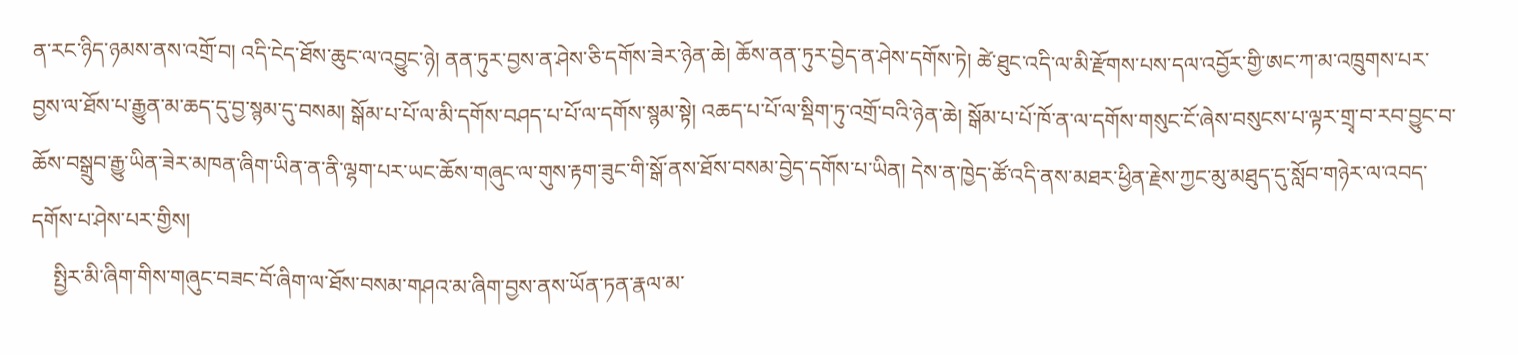ན་རང་ཉིད་ཉམས་ནས་འགྲོ་བ། འདི་ངེད་ཐོས་ཆུང་ལ་འབྱུང་ཉེ། ནན་ཏུར་བྱས་ན་ཤེས་ཅི་དགོས་ཟེར་ཉེན་ཆེ། ཆོས་ནན་ཏུར་བྱེད་ན་ཤེས་དགོས་ཏེ། ཚེ་ཐུང་འདི་ལ་མི་རྫོགས་པས་དལ་འབྱོར་གྱི་ཨང་ཀ་མ་འཁྲུགས་པར་བྱས་ལ་ཐོས་པ་རྒྱུན་མ་ཆད་དུ་བྱ་སྙམ་དུ་བསམ། སྒོམ་པ་པོ་ལ་མི་དགོས་བཤད་པ་པོ་ལ་དགོས་སྙམ་སྟེ། འཆད་པ་པོ་ལ་སྡིག་ཏུ་འགྲོ་བའི་ཉེན་ཆེ། སྒོམ་པ་པོ་ཁོ་ན་ལ་དགོས་གསུང་ངོ་ཞེས་བསུངས་པ་ལྟར་གྲྭ་བ་རབ་བྱུང་བ་ཆོས་བསྒྲུབ་རྒྱུ་ཡིན་ཟེར་མཁན་ཞིག་ཡིན་ན་ནི་ལྷག་པར་ཡང་ཆོས་གཞུང་ལ་གུས་རྟག་ཟུང་གི་སྒོ་ནས་ཐོས་བསམ་བྱེད་དགོས་པ་ཡིན། དེས་ན་ཁྱེད་ཚོ་འདི་ནས་མཐར་ཕྱིན་རྗེས་ཀྱང་མུ་མཐུད་དུ་སློབ་གཉེར་ལ་འབད་དགོས་པ་ཤེས་པར་གྱིས།
    སྤྱིར་མི་ཞིག་གིས་གཞུང་བཟང་བོ་ཞིག་ལ་ཐོས་བསམ་གཤའ་མ་ཞིག་བྱས་ནས་ཡོན་ཏན་རྣལ་མ་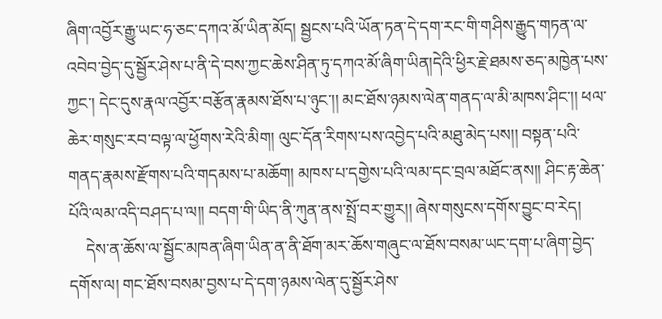ཞིག་འབྱོར་རྒྱུ་ཡང་ཧ་ཅང་དཀའ་མོ་ཡིན་མོད། སྦྱངས་པའི་ཡོན་ཏན་དེ་དག་རང་གི་གཤིས་རྒྱུད་གཏན་ལ་འབེབ་བྱེད་དུ་སྦྱོར་ཤེས་པ་ནི་དེ་བས་ཀྱང་ཆེས་ཤིན་ཏུ་དཀའ་མོ་ཞིག་ཡིན།དེའི་ཕྱིར་རྗེ་ཐམས་ཅད་མཁྱེན་པས་ཀྱང་། དེང་དུས་རྣལ་འབྱོར་བརྩོན་རྣམས་ཐོས་པ་ཉུང་།། མང་ཐོས་ཉམས་ལེན་གནད་ལ་མི་མཁས་ཤིང་།། ཕལ་ཆེར་གསུང་རབ་བལྟ་ལ་ཕྱོགས་རེའི་མིག། ལུང་དོན་རིགས་པས་འབྱེད་པའི་མཐུ་མེད་པས།། བསྟན་པའི་གནད་རྣམས་རྫོགས་པའི་གདམས་པ་མཆོག། མཁས་པ་དགྱེས་པའི་ལམ་དང་བྲལ་མཐོང་ནས།། ཤིང་རྟ་ཆེན་པོའི་ལམ་འདི་བཤད་པ་ལ།། བདག་གི་ཡིད་ནི་ཀུན་ནས་སྤྲོ་བར་གྱུར།། ཞེས་གསུངས་དགོས་བྱུང་བ་རེད།
    དེས་ན་ཆོས་ལ་སྦྱོང་མཁན་ཞིག་ཡིན་ན་ནི་ཐོག་མར་ཆོས་གཞུང་ལ་ཐོས་བསམ་ཡང་དག་པ་ཞིག་བྱེད་དགོས་ལ། གང་ཐོས་བསམ་བྱས་པ་དེ་དག་ཉམས་ལེན་དུ་སྦྱོར་ཤེས་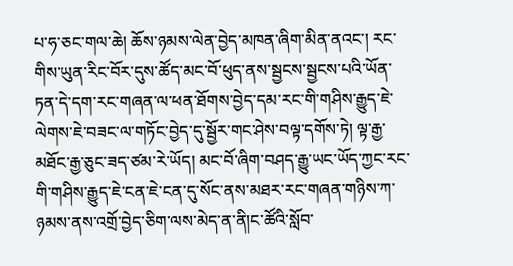པ་ཧ་ཅང་གལ་ཆེ། ཆོས་ཉམས་ལེན་བྱེད་མཁན་ཞིག་མིན་ནའང་། རང་གིས་ཡུན་རིང་བོར་དུས་ཚོད་མང་བོ་ཕུད་ནས་སྦྱངས་སྦྱངས་པའི་ཡོན་ཏན་དེ་དག་རང་གཞན་ལ་ཕན་ཐོགས་བྱེད་དམ་རང་གི་གཤིས་རྒྱུད་ཇེ་ལེགས་ཇེ་བཟང་ལ་གཏོང་བྱེད་དུ་སྦྱོར་གང་ཤེས་བལྟ་དགོས་ཏེ། ལྟ་རྒྱ་མཐོང་རྒྱ་ཅུང་ཟད་ཙམ་རེ་ཡོད། མང་བོ་ཞིག་བཤད་རྒྱུ་ཡང་ཡོད་ཀྱང་རང་གི་གཤིས་རྒྱུད་ཇེ་ངན་ཇེ་ངན་དུ་སོང་ནས་མཐར་རང་གཞན་གཉིས་ཀ་ཉམས་ནས་འགྲོ་བྱེད་ཅིག་ལས་མེད་ན་ནི།ང་ཚོའི་སློབ་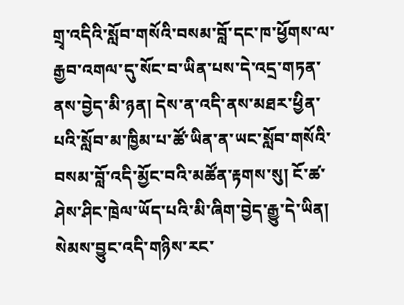གྲྭ་འདིའི་སློབ་གསོའི་བསམ་བློ་དང་ཁ་ཕྱོགས་ལ་རྒྱབ་འགལ་དུ་སོང་བ་ཡིན་པས་དེ་འདྲ་གཏན་ནས་བྱེད་མི་ཉན། དེས་ན་འདི་ནས་མཐར་ཕྱིན་པའི་སློབ་མ་ཁྱིམ་པ་ཚོ་ཡིན་ན་ཡང་སློབ་གསོའི་བསམ་བློ་འདི་མྱོང་བའི་མཚོན་རྟགས་སུ། ངོ་ཚ་ཤེས་ཤིང་ཁྲེལ་ཡོད་པའི་མི་ཞིག་བྱེད་རྒྱུ་དེ་ཡིན། སེམས་བྱུང་འདི་གཉིས་རང་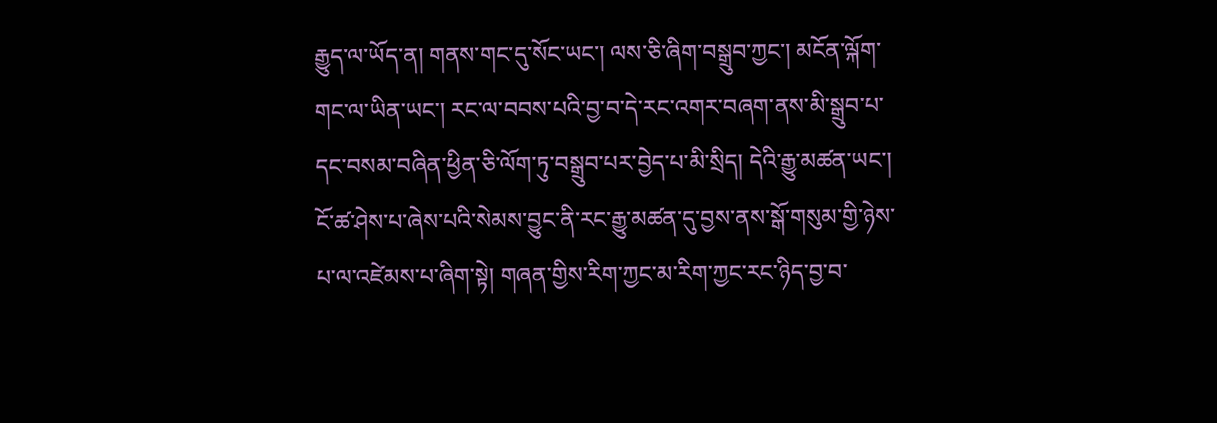རྒྱུད་ལ་ཡོད་ན། གནས་གང་དུ་སོང་ཡང་། ལས་ཅི་ཞིག་བསྒྲུབ་ཀྱང་། མངོན་ལྐོག་གང་ལ་ཡིན་ཡང་། རང་ལ་བབས་པའི་བྱ་བ་དེ་རང་འགར་བཞག་ནས་མི་སྒྲུབ་པ་དང་བསམ་བཞིན་ཕྱིན་ཅི་ལོག་ཏུ་བསྒྲུབ་པར་བྱེད་པ་མི་སྲིད། དེའི་རྒྱུ་མཚན་ཡང་། ངོ་ཚ་ཤེས་པ་ཞེས་པའི་སེམས་བྱུང་ནི་རང་རྒྱུ་མཚན་དུ་བྱས་ནས་སྒོ་གསུམ་གྱི་ཉེས་པ་ལ་འཛེམས་པ་ཞིག་སྟེ། གཞན་གྱིས་རིག་ཀྱང་མ་རིག་ཀྱང་རང་ཉིད་བྱ་བ་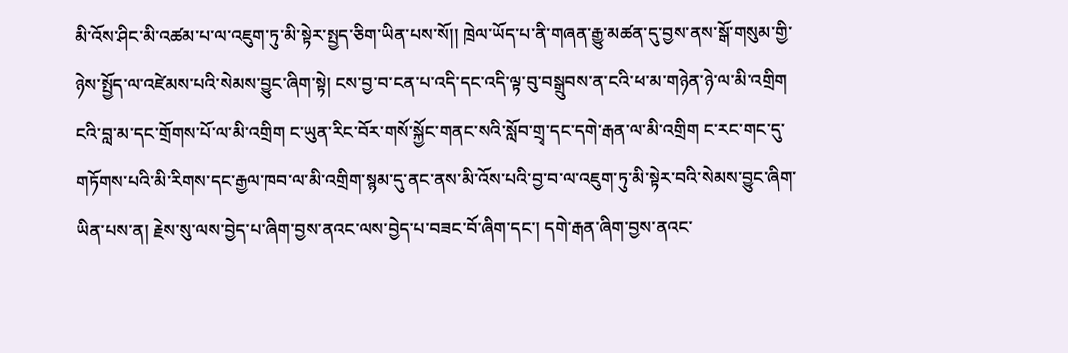མི་འོས་ཤིང་མི་འཚམ་པ་ལ་འཇུག་ཏུ་མི་སྟེར་སྤྱད་ཅིག་ཡིན་པས་སོ།། ཁྲེལ་ཡོད་པ་ནི་གཞན་རྒྱུ་མཚན་དུ་བྱས་ནས་སྒོ་གསུམ་གྱི་ཉེས་སྤྱོད་ལ་འཛེམས་པའི་སེམས་བྱུང་ཞིག་སྟེ། ངས་བྱ་བ་ངན་པ་འདི་དང་འདི་ལྟ་བུ་བསྒྲུབས་ན་ངའི་ཕ་མ་གཉེན་ཉེ་ལ་མི་འགྲིག ངའི་བླ་མ་དང་གྲོགས་པོ་ལ་མི་འགྲིག ང་ཡུན་རིང་བོར་གསོ་སྐྱོང་གནང་སའི་སློབ་གྲྭ་དང་དགེ་རྒན་ལ་མི་འགྲིག ང་རང་གང་དུ་གཏོགས་པའི་མི་རིགས་དང་རྒྱལ་ཁབ་ལ་མི་འགྲིག་སྙམ་དུ་ནང་ནས་མི་འོས་པའི་བྱ་བ་ལ་འཇུག་ཏུ་མི་སྟེར་བའི་སེམས་བྱུང་ཞིག་ཡིན་པས་ན། རྗེས་སུ་ལས་བྱེད་པ་ཞིག་བྱས་ནའང་ལས་བྱེད་པ་བཟང་བོ་ཞིག་དང་། དགེ་རྒན་ཞིག་བྱས་ནའང་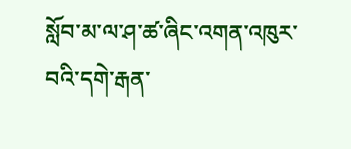སློབ་མ་ལ་ཤ་ཚ་ཞིང་འགན་འཁུར་བའི་དགེ་རྒན་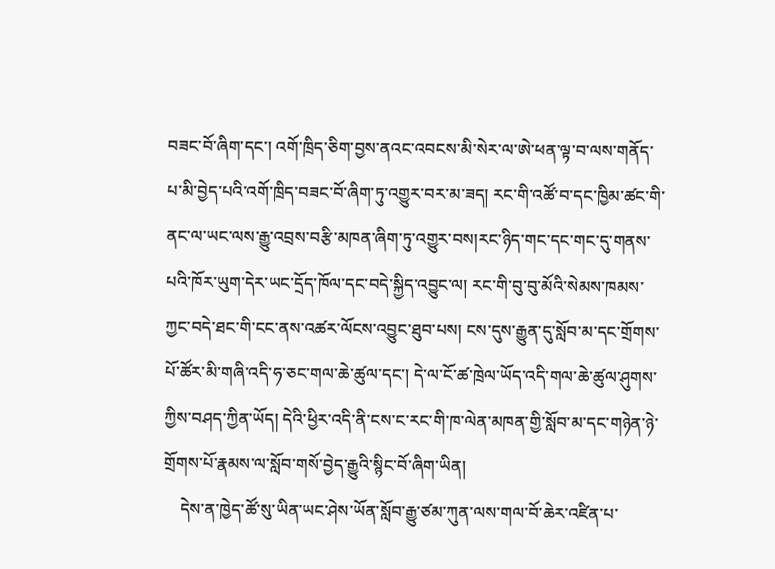བཟང་བོ་ཞིག་དང་། འགོ་ཁྲིད་ཅིག་བྱས་ནའང་འབངས་མི་སེར་ལ་ཨེ་ཕན་ལྟ་བ་ལས་གནོད་པ་མི་བྱེད་པའི་འགོ་ཁྲིད་བཟང་བོ་ཞིག་ཏུ་འགྱུར་བར་མ་ཟད། རང་གི་འཚོ་བ་དང་ཁྱིམ་ཚང་གི་ནང་ལ་ཡང་ལས་རྒྱུ་འབྲས་བརྩི་མཁན་ཞིག་ཏུ་འགྱུར་བས།རང་ཉིད་གང་དང་གང་དུ་གནས་པའི་ཁོར་ཡུག་དེར་ཡང་དྲོད་ཁོལ་དང་བདེ་སྐྱིད་འབྱུང་ལ། རང་གི་བུ་བུ་མོའི་སེམས་ཁམས་ཀྱང་བདེ་ཐང་གི་ངང་ནས་འཚར་ལོངས་འབྱུང་ཐུབ་པས། ངས་དུས་རྒྱུན་དུ་སློབ་མ་དང་གྲོགས་པོ་ཚོར་མི་གཞི་འདི་ཧ་ཅང་གལ་ཆེ་ཚུལ་དང་། དེ་ལ་ངོ་ཚ་ཁྲེལ་ཡོད་འདི་གལ་ཆེ་ཚུལ་ཤུགས་ཀྱིས་བཤད་ཀྱིན་ཡོད། དེའི་ཕྱིར་འདི་ནི་ངས་ང་རང་གི་ཁ་ལེན་མཁན་གྱི་སློབ་མ་དང་གཉེན་ཉེ་གྲོགས་པོ་རྣམས་ལ་སློབ་གསོ་བྱེད་རྒྱུའི་སྙིང་བོ་ཞིག་ཡིན།
    དེས་ན་ཁྱེད་ཚོ་སུ་ཡིན་ཡང་ཤེས་ཡོན་སློབ་རྒྱུ་ཙམ་ཀུན་ལས་གལ་བོ་ཆེར་འཛིན་པ་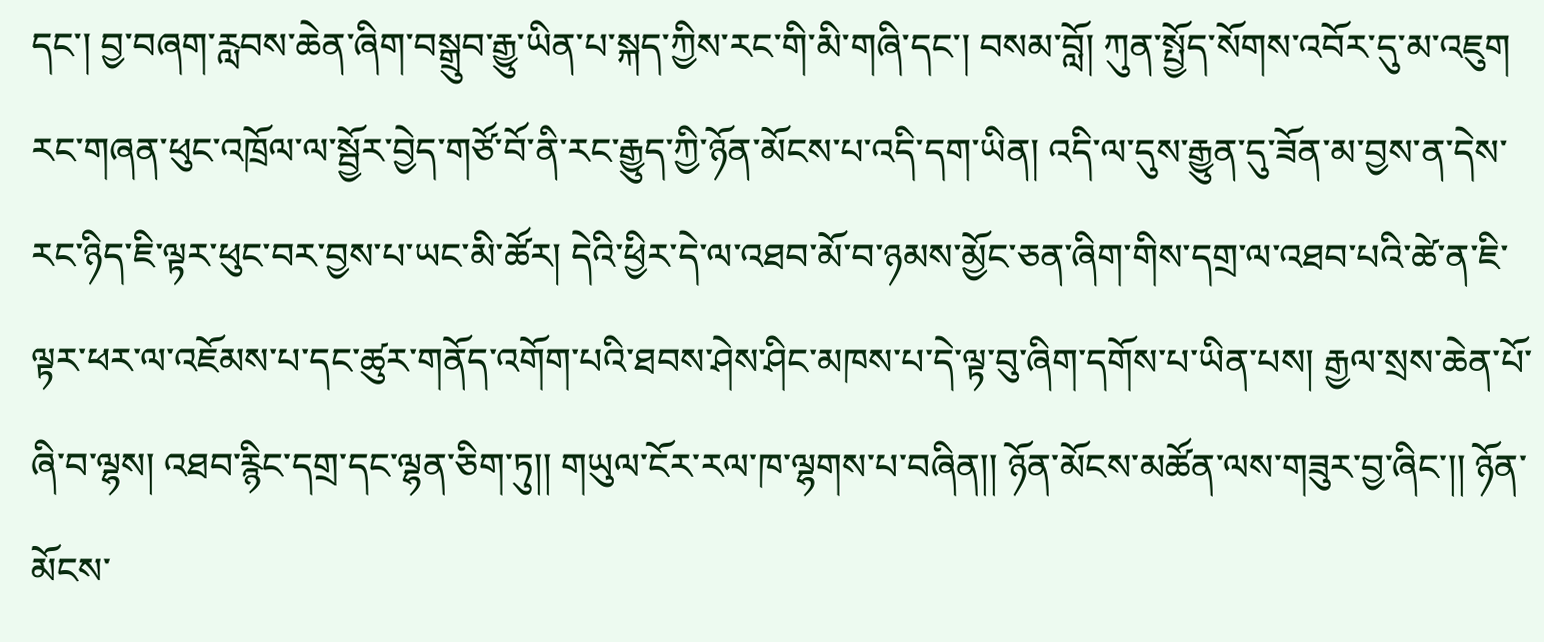དང་། བྱ་བཞག་རླབས་ཆེན་ཞིག་བསྒྲུབ་རྒྱུ་ཡིན་པ་སྐད་ཀྱིས་རང་གི་མི་གཞི་དང་། བསམ་བློ། ཀུན་སྤྱོད་སོགས་འབོར་དུ་མ་འཇུག རང་གཞན་ཕུང་འཁྲོལ་ལ་སྦྱོར་བྱེད་གཙོ་བོ་ནི་རང་རྒྱུད་ཀྱི་ཉོན་མོངས་པ་འདི་དག་ཡིན། འདི་ལ་དུས་རྒྱུན་དུ་ཟོན་མ་བྱས་ན་དེས་རང་ཉིད་ཇི་ལྟར་ཕུང་བར་བྱས་པ་ཡང་མི་ཚོར། དེའི་ཕྱིར་དེ་ལ་འཐབ་མོ་བ་ཉམས་མྱོང་ཅན་ཞིག་གིས་དགྲ་ལ་འཐབ་པའི་ཚེ་ན་ཇི་ལྟར་ཕར་ལ་འཇོམས་པ་དང་ཚུར་གནོད་འགོག་པའི་ཐབས་ཤེས་ཤིང་མཁས་པ་དེ་ལྟ་བུ་ཞིག་དགོས་པ་ཡིན་པས། རྒྱལ་སྲས་ཆེན་པོ་ཞི་བ་ལྷས། འཐབ་རྙིང་དགྲ་དང་ལྷན་ཅིག་ཏུ།། གཡུལ་ངོར་རལ་ཁ་ལྷགས་པ་བཞིན།། ཉོན་མོངས་མཚོན་ལས་གཟུར་བྱ་ཞིང་།། ཉོན་མོངས་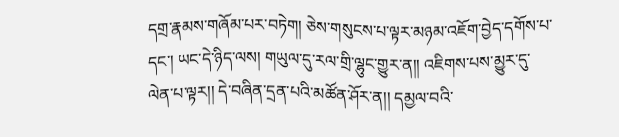དགྲ་རྣམས་གཞོམ་པར་བཏེག། ཅེས་གསུངས་པ་ལྟར་མཉམ་འཇོག་བྱེད་དགོས་པ་དང་། ཡང་དེ་ཉིད་ལས། གཡུལ་དུ་རལ་གྲི་ལྷུང་གྱུར་ན།། འཇིགས་པས་མྱུར་དུ་ལེན་པ་ལྟར།། དེ་བཞིན་དྲན་པའི་མཚོན་ཤོར་ན།། དམྱལ་བའི་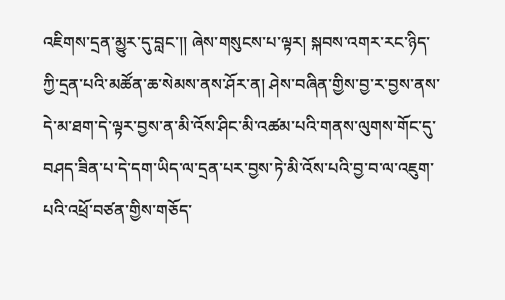འཇིགས་དྲན་མྱུར་དུ་བླང་།། ཞེས་གསུངས་པ་ལྟར། སྐབས་འགར་རང་ཉིད་ཀྱི་དྲན་པའི་མཚོན་ཆ་སེམས་ནས་ཤོར་ན། ཤེས་བཞིན་གྱིས་བྱ་ར་བྱས་ནས་དེ་མ་ཐག་དེ་ལྟར་བྱས་ན་མི་འོས་ཤིང་མི་འཚམ་པའི་གནས་ལུགས་གོང་དུ་བཤད་ཟིན་པ་དེ་དག་ཡིད་ལ་དྲན་པར་བྱས་ཏེ་མི་འོས་པའི་བྱ་བ་ལ་འཇུག་པའི་འཕྲོ་བཙན་གྱིས་གཅོད་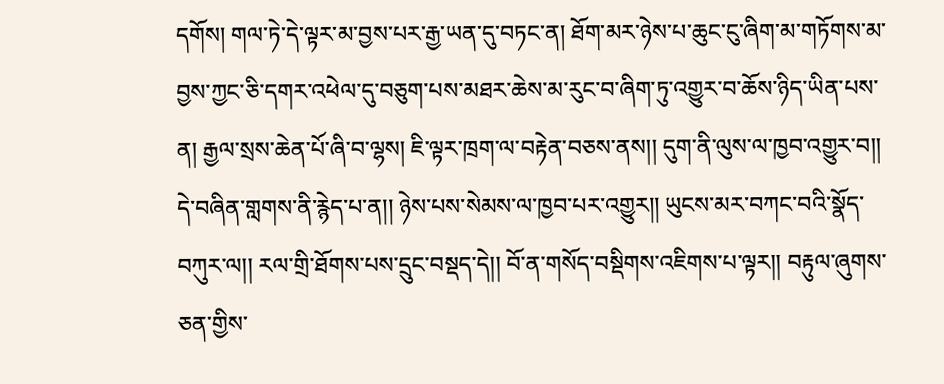དགོས། གལ་ཏེ་དེ་ལྟར་མ་བྱས་པར་རྒྱ་ཡན་དུ་བཏང་ན། ཐོག་མར་ཉེས་པ་ཆུང་ངུ་ཞིག་མ་གཏོགས་མ་བྱས་ཀྱང་ཅི་དགར་འཕེལ་དུ་བཅུག་པས་མཐར་ཆེས་མ་རུང་བ་ཞིག་ཏུ་འགྱུར་བ་ཆོས་ཉིད་ཡིན་པས་ན། རྒྱལ་སྲས་ཆེན་པོ་ཞི་བ་ལྷས། ཇི་ལྟར་ཁྲག་ལ་བརྟེན་བཅས་ནས།། དུག་ནི་ལུས་ལ་ཁྱབ་འགྱུར་བ།། དེ་བཞིན་གླགས་ནི་རྙེད་པ་ན།། ཉེས་པས་སེམས་ལ་ཁྱབ་པར་འགྱུར།། ཡུངས་མར་བཀང་བའི་སྣོད་བཀུར་ལ།། རལ་གྲི་ཐོགས་པས་དྲུང་བསྡད་དེ།། བོ་ན་གསོད་བསྡིགས་འཇིགས་པ་ལྟར།། བརྟུལ་ཞུགས་ཅན་གྱིས་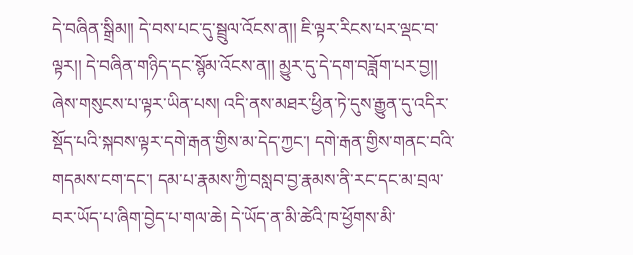དེ་བཞིན་སྒྲིམ།། དེ་བས་པང་དུ་སྦྲུལ་འོངས་ན།། ཇི་ལྟར་རིངས་པར་ལྡང་བ་ལྟར།། དེ་བཞིན་གཉིད་དང་སྙོམ་འོངས་ན།། མྱུར་དུ་དེ་དག་བཟློག་པར་བྱ།། ཞེས་གསུངས་པ་ལྟར་ཡིན་པས། འདི་ནས་མཐར་ཕྱིན་ཏེ་དུས་རྒྱུན་དུ་འདིར་སྡོད་པའི་སྐབས་ལྟར་དགེ་རྒན་གྱིས་མ་དེད་ཀྱང་། དགེ་རྒན་གྱིས་གནང་བའི་གདམས་ངག་དང་། དམ་པ་རྣམས་ཀྱི་བསླབ་བྱ་རྣམས་ནི་རང་དང་མ་བྲལ་བར་ཡོད་པ་ཞིག་བྱེད་པ་གལ་ཆེ། དེ་ཡོད་ན་མི་ཚེའི་ཁ་ཕྱོགས་མི་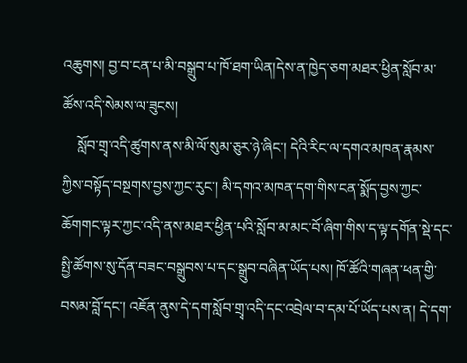འཆུགས། བྱ་བ་ངན་པ་མི་བསྒྲུབ་པ་ཁོ་ཐག་ཡིན།དེས་ན་ཁྱེད་ཅག་མཐར་ཕྱིན་སློབ་མ་ཚོས་འདི་སེམས་ལ་ཟུངས།
    སློབ་གྲྭ་འདི་ཚུགས་ནས་མི་ལོ་སུམ་ཅུར་ཉེ་ཞིང་། དེའི་རིང་ལ་དགའ་མཁན་རྣམས་ཀྱིས་བསྟོད་བསྔགས་བྱས་ཀྱང་རུང་། མི་དགའ་མཁན་དག་གིས་ངན་སྨོད་བྱས་ཀྱང་ཆོགགང་ལྟར་ཀྱང་འདི་ནས་མཐར་ཕྱིན་པའི་སློབ་མ་མང་བོ་ཞིག་གིས་ད་ལྟ་དགོན་སྡེ་དང་སྤྱི་ཚོགས་སུ་དོན་བཟང་བསྒྲུབས་པ་དང་སྒྲུབ་བཞིན་ཡོད་པས། ཁོ་ཚོའི་གཞན་ཕན་གྱི་བསམ་བློ་དང་། འཇོན་ནུས་དེ་དག་སློབ་གྲྭ་འདི་དང་འབྲེལ་བ་དམ་པོ་ཡོད་པས་ན། དེ་དག་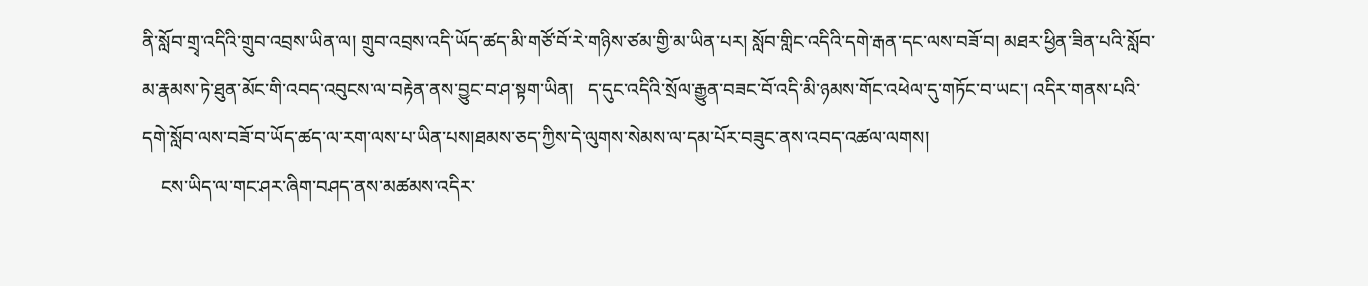ནི་སློབ་གྲྭ་འདིའི་གྲུབ་འབྲས་ཡིན་ལ། གྲུབ་འབྲས་འདི་ཡོད་ཚད་མི་གཙོ་བོ་རེ་གཉིས་ཙམ་གྱི་མ་ཡིན་པར། སློབ་གླིང་འདིའི་དགེ་རྒན་དང་ལས་བཟོ་བ། མཐར་ཕྱིན་ཟིན་པའི་སློབ་མ་རྣམས་ཏེ་ཐུན་མོང་གི་འབད་འབུངས་ལ་བརྟེན་ནས་བྱུང་བ་ཤ་སྟག་ཡིན།   ད་དུང་འདིའི་སྲོལ་རྒྱུན་བཟང་བོ་འདི་མི་ཉམས་གོང་འཕེལ་དུ་གཏོང་བ་ཡང་། འདིར་གནས་པའི་དགེ་སློབ་ལས་བཟོ་བ་ཡོད་ཚད་ལ་རག་ལས་པ་ཡིན་པས།ཐམས་ཅད་ཀྱིས་དེ་ལུགས་སེམས་ལ་དམ་པོར་བཟུང་ནས་འབད་འཚལ་ལགས།
    ངས་ཡིད་ལ་གང་ཤར་ཞིག་བཤད་ནས་མཚམས་འདིར་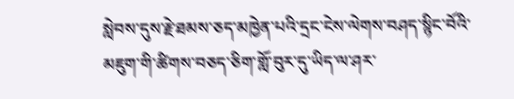སླེབས་དུས་རྗེ་ཐམས་ཅད་མཁྱེན་པའི་དྲང་ངེས་ལེགས་བཤད་སྙིང་བོའི་མཇུག་གི་ཚིགས་བཅད་ཅིག་གློ་བུར་དུ་ཡིད་ལ་ཤར་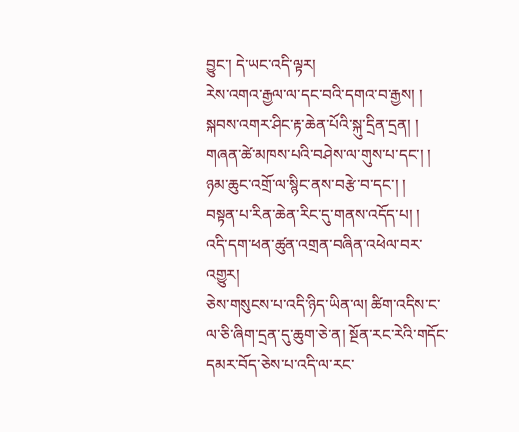བྱུང་། དེ་ཡང་འདི་ལྟར།
རེས་འགའ་རྒྱལ་ལ་དང་བའི་དགའ་བ་རྒྱས། །
སྐབས་འགར་ཤིང་རྟ་ཆེན་པོའི་སྐུ་དྲིན་དྲན། །
གཞན་ཚེ་མཁས་པའི་བཤེས་ལ་གུས་པ་དང་། །
ཉམ་ཆུང་འགྲོ་ལ་སྙིང་ནས་བརྩེ་བ་དང་། །
བསྟན་པ་རིན་ཆེན་རིང་དུ་གནས་འདོད་པ། །
འདི་དག་ཕན་ཚུན་འགྲན་བཞིན་འཕེལ་བར་འགྱུར།
ཅེས་གསུངས་པ་འདི་ཉིད་ཡིན་ལ། ཚིག་འདིས་ང་ལ་ཅི་ཞིག་དྲན་དུ་ཆུག་ཅེ་ན། སྔོན་རང་རེའི་གདོང་དམར་བོད་ཅེས་པ་འདི་ལ་རང་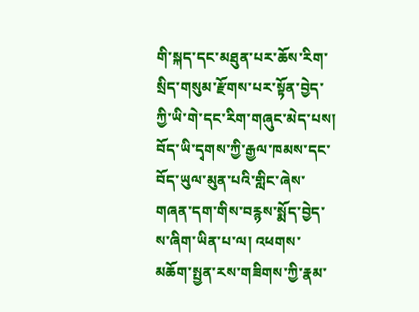གི་སྐད་དང་མཐུན་པར་ཆོས་རིག་སྲིད་གསུམ་རྫོགས་པར་སྟོན་བྱེད་ཀྱི་ཡི་གེ་དང་རིག་གཞུང་མེད་པས། བོད་ཡི་དྭགས་ཀྱི་རྒྱལ་ཁམས་དང་བོད་ཡུལ་མུན་པའི་གླིང་ཞེས་གཞན་དག་གིས་བརྙས་སྨོད་བྱེད་ས་ཞིག་ཡིན་པ་ལ། འཕགས་མཆོག་སྤྱན་རས་གཟིགས་ཀྱི་རྣམ་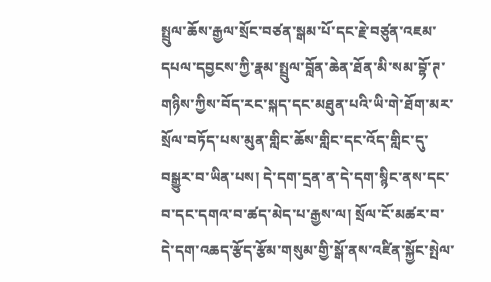སྤྲུལ་ཆོས་རྒྱལ་སྲོང་བཙན་སྒམ་པོ་དང་རྗེ་བཙུན་འཇམ་དཔལ་དབྱངས་ཀྱི་རྣམ་སྤྲུལ་བློན་ཆེན་ཐོན་མི་སམ་བྷོ་ཊ་གཉིས་ཀྱིས་བོད་རང་སྐད་དང་མཐུན་པའི་ཡི་གེ་ཐོག་མར་སྲོལ་བཏོད་པས་མུན་གླིང་ཆོས་གླིང་དང་འོད་གླིང་དུ་བསྒྱུར་བ་ཡིན་པས། དེ་དག་དྲན་ན་དེ་དག་སྙིང་ནས་དང་བ་དང་དགའ་བ་ཚད་མེད་པ་རྒྱས་ལ། སྲོལ་ངོ་མཚར་བ་དེ་དག་འཆད་རྩོད་རྩོམ་གསུམ་གྱི་སྒོ་ནས་འཛིན་སྐྱོང་སྤེལ་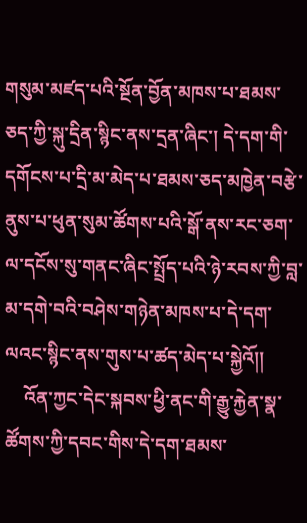གསུམ་མཛད་པའི་སྔོན་བྱོན་མཁས་པ་ཐམས་ཅད་ཀྱི་སྐུ་དྲིན་སྙིང་ནས་དྲན་ཞིང་། དེ་དག་གི་དགོངས་པ་དྲི་མ་མེད་པ་ཐམས་ཅད་མཁྱེན་བརྩེ་ནུས་པ་ཕུན་སུམ་ཚོགས་པའི་སྒོ་ནས་རང་ཅག་ལ་དངོས་སུ་གནང་ཞིང་སྤྲོད་པའི་ཉེ་རབས་ཀྱི་བླ་མ་དགེ་བའི་བཤེས་གཉེན་མཁས་པ་དེ་དག་ལའང་སྙིང་ནས་གུས་པ་ཚད་མེད་པ་སྐྱེའོ།།
    འོན་ཀྱང་དེང་སྐབས་ཕྱི་ནང་གི་རྒྱུ་རྐྱེན་སྣ་ཚོགས་ཀྱི་དབང་གིས་དེ་དག་ཐམས་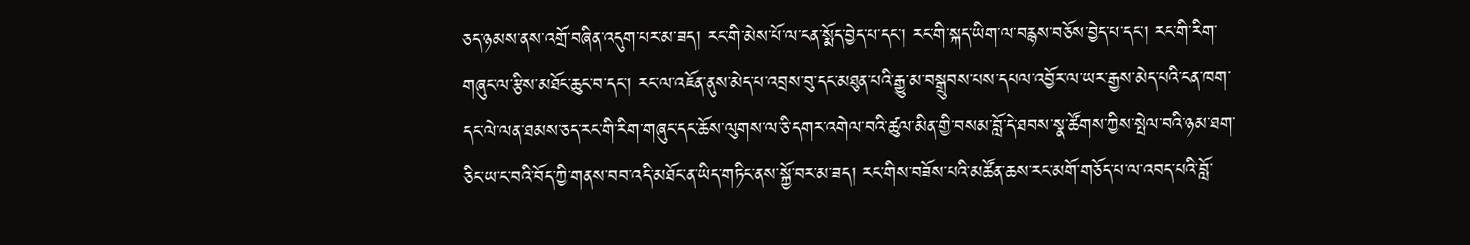ཅད་ཉམས་ནས་འགྲོ་བཞིན་འདུག་པར་མ་ཟད། རང་གི་མེས་པོ་ལ་ངན་སྨོད་བྱེད་པ་དང་། རང་གི་སྐད་ཡིག་ལ་བརྙས་བཅོས་བྱེད་པ་དང་། རང་གི་རིག་གཞུང་ལ་རྩིས་མཐོང་ཆུང་བ་དང་། རང་ལ་འཇོན་ནུས་མེད་པ་འབྲས་བུ་དང་མཐུན་པའི་རྒྱུ་མ་བསྒྲུབས་པས་དཔལ་འབྱོར་ལ་ཡར་རྒྱས་མེད་པའི་ངན་ཁག་དང་ལེ་ལན་ཐམས་ཅད་རང་གི་རིག་གཞུང་དང་ཆོས་ལུགས་ལ་ཅི་དགར་འགེལ་བའི་ཚུལ་མིན་གྱི་བསམ་བློ་དེ་ཐབས་སྣ་ཚོགས་ཀྱིས་སྤེལ་བའི་ཉམ་ཐག་ཅིང་ཡ་ང་བའི་བོད་ཀྱི་གནས་བབ་འདི་མཐོང་ན་ཡིད་གཏིང་ནས་སྐྱོ་བར་མ་ཟད། རང་གིས་བཟོས་པའི་མཚོན་ཆས་རང་མགོ་གཅོད་པ་ལ་འབད་པའི་བློ་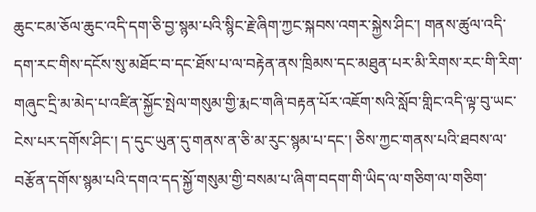ཆུང་ངམ་ཅོལ་ཆུང་འདི་དག་ཅི་བྱ་སྙམ་པའི་སྙིང་རྗེ་ཞིག་ཀྱང་སྐབས་འགར་སྐྱེས་ཤིང་། གནས་ཚུལ་འདི་དག་རང་གིས་དངོས་སུ་མཐོང་བ་དང་ཐོས་པ་ལ་བརྟེན་ནས་ཁྲིམས་དང་མཐུན་པར་མི་རིགས་རང་གི་རིག་གཞུང་དྲི་མ་མེད་པ་འཛིན་སྐྱོང་སྤེལ་གསུམ་གྱི་རྨང་གཞི་བརྟན་པོར་འཇོག་སའི་སློབ་གླིང་འདི་ལྟ་བུ་ཡང་ངེས་པར་དགོས་ཤིང་། ད་དུང་ཡུན་དུ་གནས་ན་ཅི་མ་རུང་སྙམ་པ་དང་། ཅིས་ཀྱང་གནས་པའི་ཐབས་ལ་བརྩོན་དགོས་སྙམ་པའི་དགའ་དད་སྐྱོ་གསུམ་གྱི་བསམ་པ་ཞིག་བདག་གི་ཡིད་ལ་གཅིག་ལ་གཅིག་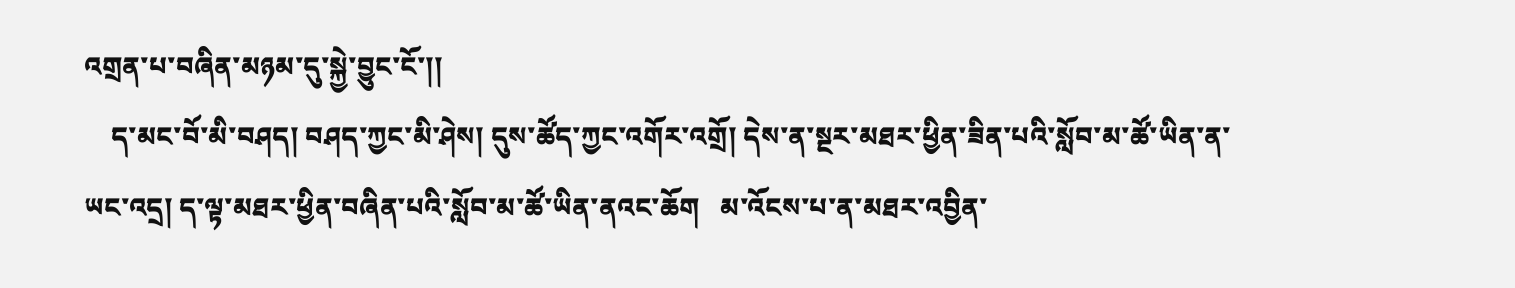འགྲན་པ་བཞིན་མཉམ་དུ་སྐྱེ་བྱུང་ངོ་།།
    ད་མང་བོ་མི་བཤད། བཤད་ཀྱང་མི་ཤེས། དུས་ཚོད་ཀྱང་འགོར་འགྲོ། དེས་ན་སྔར་མཐར་ཕྱིན་ཟིན་པའི་སློབ་མ་ཚོ་ཡིན་ན་ཡང་འདྲ། ད་ལྟ་མཐར་ཕྱིན་བཞིན་པའི་སློབ་མ་ཚོ་ཡིན་ནའང་ཆོག   མ་འོངས་པ་ན་མཐར་འབྱིན་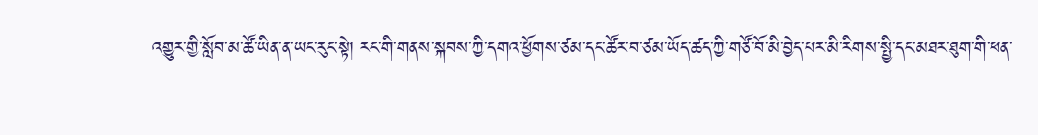འགྱུར་གྱི་སློབ་མ་ཚོ་ཡིན་ན་ཡང་རུང་སྟེ། རང་གི་གནས་སྐབས་ཀྱི་དགའ་ཕྱོགས་ཙམ་དང་ཚོར་བ་ཙམ་ཡོད་ཚད་ཀྱི་གཙོ་བོ་མི་བྱེད་པར་མི་རིགས་སྤྱི་དང་མཐར་ཐུག་གི་ཕན་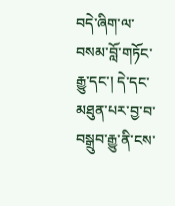བདེ་ཞིག་ལ་བསམ་བློ་གཏོང་རྒྱུ་དང་། དེ་དང་མཐུན་པར་བྱ་བ་བསྒྲུབ་རྒྱུ་ནི་ངས་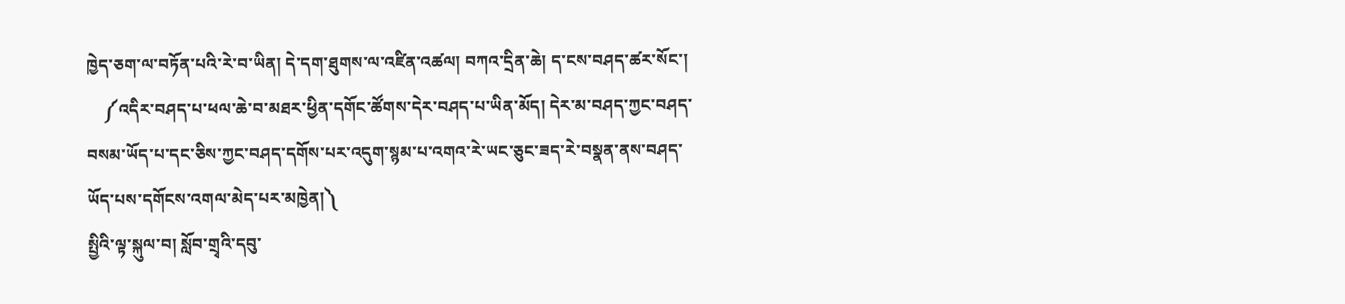ཁྱེད་ཅག་ལ་བཏོན་པའི་རེ་བ་ཡིན། དེ་དག་ཐུགས་ལ་འཛིན་འཚལ། བཀའ་དྲིན་ཆེ། ད་ངས་བཤད་ཚར་སོང་།
    ༼འདིར་བཤད་པ་ཕལ་ཆེ་བ་མཐར་ཕྱིན་དགོང་ཚོགས་དེར་བཤད་པ་ཡིན་མོད། དེར་མ་བཤད་ཀྱང་བཤད་བསམ་ཡོད་པ་དང་ཅིས་ཀྱང་བཤད་དགོས་པར་འདུག་སྙམ་པ་འགའ་རེ་ཡང་ཅུང་ཟད་རེ་བསྣན་ནས་བཤད་ཡོད་པས་དགོངས་འགལ་མེད་པར་མཁྱེན།༽
སྤྱིའི་ལྟ་སྐུལ་བ། སློབ་གྲྭའི་དབུ་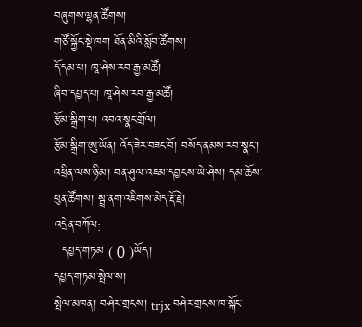བཞུགས་ལྷན་ཚོགས།
གཙོ་སྐྱོང་སྡེ་ཁག ཐོན་མིའི་སློབ་ཚོགས།
དོ་དམ་པ། ཁཱ་ཤེས་རབ་རྒྱ་མཚོ།
ཞིབ་དཔྱད་པ། ཁཱ་ཤེས་རབ་རྒྱ་མཚོ།
རྩོམ་སྒྲིག་པ། འབའ་སྣང་གྲོལ།
རྩོམ་སྒྲིག་ཨུ་ཡོན། འོད་ཟེར་བཟང་བོ། བསོད་ནམས་རབ་སྣང་། འཕྲིན་ལས་ཉི་མ། བན་ཤུལ་འཇམ་དབྱངས་ཡེ་ཤེས། དམ་ཆོས་ཕུན་ཚོགས། སྦྲ་ནག་འཇིགས་མེད་རྡོ་རྗེ།
འདྲེན་བཀོལ:
  དཔྱད་གཏམ ( 0 )ཡོད།
དཔྱད་གཏམ་སྤེལ་ས།
སྤེལ་མཁན། བཤེར་གྲངས། trjx བཤེར་གྲངས་ཁ་སྐོང་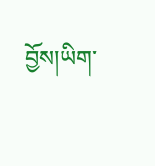བྱོས།ཡིག་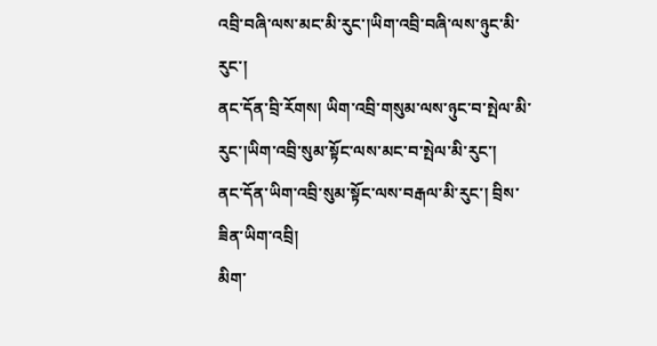འབྲི་བཞི་ལས་མང་མི་རུང་།ཡིག་འབྲི་བཞི་ལས་ཉུང་མི་རུང་།
ནང་དོན་བྲི་རོགས། ཡིག་འབྲི་གསུམ་ལས་ཉུང་བ་སྤེལ་མི་རུང་།ཡིག་འབྲི་སུམ་སྟོང་ལས་མང་བ་སྤེལ་མི་རུང་།
ནང་དོན་ཡིག་འབྲི་སུམ་སྟོང་ལས་བརྒལ་མི་རུང་། བྲིས་ཟིན་ཡིག་འབྲི།
མིག་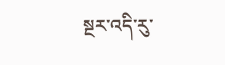སྔར་འདི་རུ་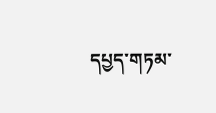དཔྱད་གཏམ་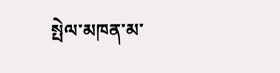སྤེལ་མཁན་མ་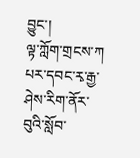བྱུང་།
ལྟ་ཀློག་གྲངས་ཀ
པར་དབང་རྭ་རྒྱ་ཤེས་རིག་ནོར་བུའི་སློབ་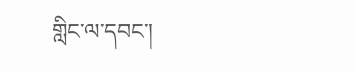གླིང་ལ་དབང་།